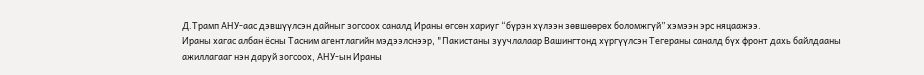Д.Трамп АНУ-аас дэвшүүлсэн дайныг зогсоох саналд Ираны өгсөн хариуг “бүрэн хүлээн зөвшөөрөх боломжгүй” хэмээн эрс няцаажээ.
Ираны хагас албан ёсны Тасним агентлагийн мэдээлснээр, "Пакистаны зуучлалаар Вашингтонд хүргүүлсэн Тегераны саналд бүх фронт дахь байлдааны ажиллагааг нэн даруй зогсоох, АНУ-ын Ираны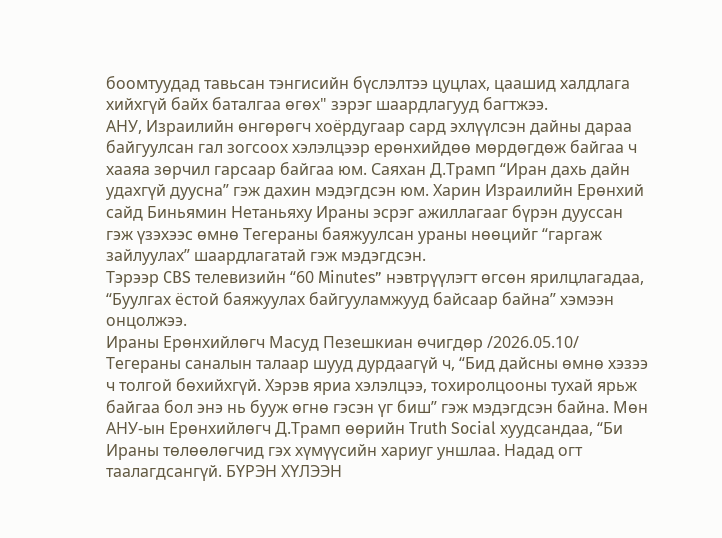боомтуудад тавьсан тэнгисийн бүслэлтээ цуцлах, цаашид халдлага хийхгүй байх баталгаа өгөх" зэрэг шаардлагууд багтжээ.
АНУ, Израилийн өнгөрөгч хоёрдугаар сард эхлүүлсэн дайны дараа байгуулсан гал зогсоох хэлэлцээр ерөнхийдөө мөрдөгдөж байгаа ч хааяа зөрчил гарсаар байгаа юм. Саяхан Д.Трамп “Иран дахь дайн удахгүй дуусна” гэж дахин мэдэгдсэн юм. Харин Израилийн Ерөнхий сайд Биньямин Нетаньяху Ираны эсрэг ажиллагааг бүрэн дууссан гэж үзэхээс өмнө Тегераны баяжуулсан ураны нөөцийг “гаргаж зайлуулах” шаардлагатай гэж мэдэгдсэн.
Тэрээр CBS телевизийн “60 Minutes” нэвтрүүлэгт өгсөн ярилцлагадаа, “Буулгах ёстой баяжуулах байгууламжууд байсаар байна” хэмээн онцолжээ.
Ираны Ерөнхийлөгч Масуд Пезешкиан өчигдөр /2026.05.10/ Тегераны саналын талаар шууд дурдаагүй ч, “Бид дайсны өмнө хэзээ ч толгой бөхийхгүй. Хэрэв яриа хэлэлцээ, тохиролцооны тухай ярьж байгаа бол энэ нь бууж өгнө гэсэн үг биш” гэж мэдэгдсэн байна. Мөн АНУ-ын Ерөнхийлөгч Д.Трамп өөрийн Truth Social хуудсандаа, “Би Ираны төлөөлөгчид гэх хүмүүсийн хариуг уншлаа. Надад огт таалагдсангүй. БҮРЭН ХҮЛЭЭН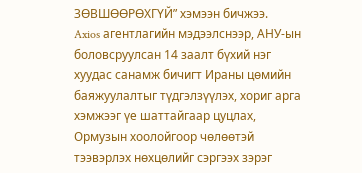ЗӨВШӨӨРӨХГҮЙ” хэмээн бичжээ.
Axios агентлагийн мэдээлснээр, АНУ-ын боловсруулсан 14 заалт бүхий нэг хуудас санамж бичигт Ираны цөмийн баяжуулалтыг түдгэлзүүлэх, хориг арга хэмжээг үе шаттайгаар цуцлах, Ормузын хоолойгоор чөлөөтэй тээвэрлэх нөхцөлийг сэргээх зэрэг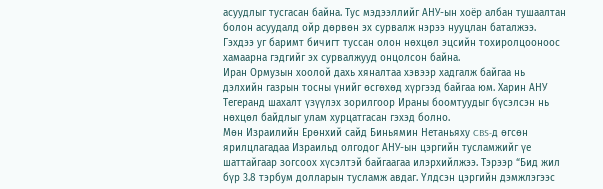асуудлыг тусгасан байна. Тус мэдээллийг АНУ-ын хоёр албан тушаалтан болон асуудалд ойр дөрвөн эх сурвалж нэрээ нууцлан баталжээ. Гэхдээ уг баримт бичигт туссан олон нөхцөл эцсийн тохиролцооноос хамаарна гэдгийг эх сурвалжууд онцолсон байна.
Иран Ормузын хоолой дахь хяналтаа хэвээр хадгалж байгаа нь дэлхийн газрын тосны үнийг өсгөхөд хүргээд байгаа юм. Харин АНУ Тегеранд шахалт үзүүлэх зорилгоор Ираны боомтуудыг бүсэлсэн нь нөхцөл байдлыг улам хурцатгасан гэхэд болно.
Мөн Израилийн Ерөнхий сайд Биньямин Нетаньяху CBS-д өгсөн ярилцлагадаа Израильд олгодог АНУ-ын цэргийн тусламжийг үе шаттайгаар зогсоох хүсэлтэй байгаагаа илэрхийлжээ. Тэрээр “Бид жил бүр 3.8 тэрбум долларын тусламж авдаг. Үлдсэн цэргийн дэмжлэгээс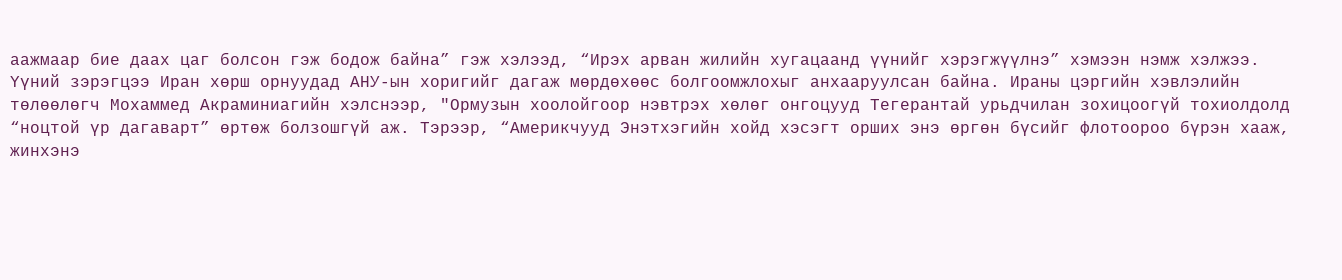аажмаар бие даах цаг болсон гэж бодож байна” гэж хэлээд, “Ирэх арван жилийн хугацаанд үүнийг хэрэгжүүлнэ” хэмээн нэмж хэлжээ.
Үүний зэрэгцээ Иран хөрш орнуудад АНУ-ын хоригийг дагаж мөрдөхөөс болгоомжлохыг анхааруулсан байна. Ираны цэргийн хэвлэлийн төлөөлөгч Мохаммед Акраминиагийн хэлснээр, "Ормузын хоолойгоор нэвтрэх хөлөг онгоцууд Тегерантай урьдчилан зохицоогүй тохиолдолд “ноцтой үр дагаварт” өртөж болзошгүй аж. Тэрээр, “Америкчууд Энэтхэгийн хойд хэсэгт орших энэ өргөн бүсийг флотоороо бүрэн хааж, жинхэнэ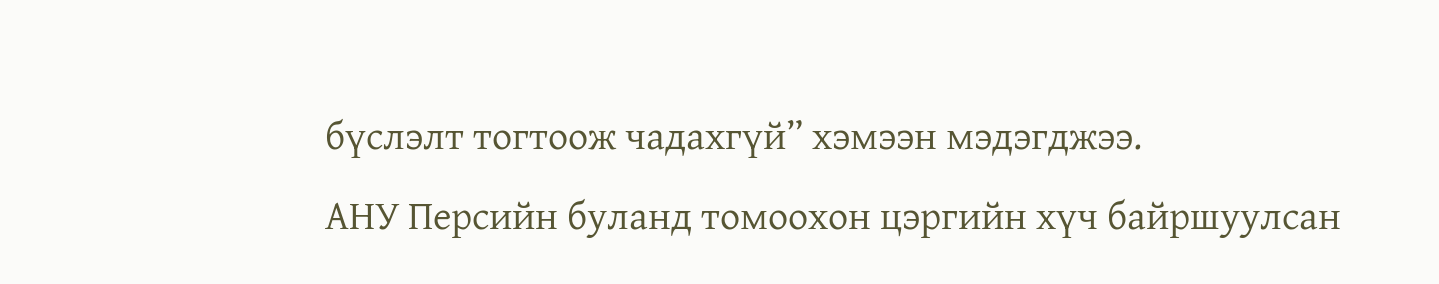бүслэлт тогтоож чадахгүй” хэмээн мэдэгджээ.
АНУ Персийн буланд томоохон цэргийн хүч байршуулсан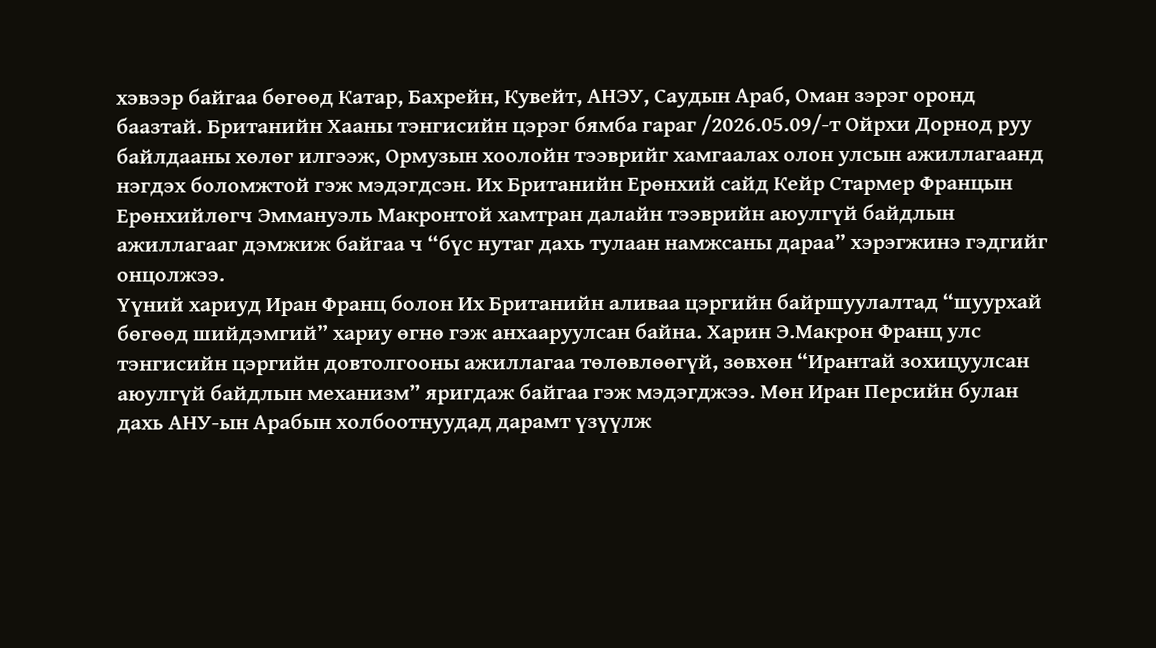хэвээр байгаа бөгөөд Катар, Бахрейн, Кувейт, АНЭУ, Саудын Араб, Оман зэрэг оронд баазтай. Британийн Хааны тэнгисийн цэрэг бямба гараг /2026.05.09/-т Ойрхи Дорнод руу байлдааны хөлөг илгээж, Ормузын хоолойн тээврийг хамгаалах олон улсын ажиллагаанд нэгдэх боломжтой гэж мэдэгдсэн. Их Британийн Ерөнхий сайд Кейр Стармер Францын Ерөнхийлөгч Эммануэль Макронтой хамтран далайн тээврийн аюулгүй байдлын ажиллагааг дэмжиж байгаа ч “бүс нутаг дахь тулаан намжсаны дараа” хэрэгжинэ гэдгийг онцолжээ.
Үүний хариуд Иран Франц болон Их Британийн аливаа цэргийн байршуулалтад “шуурхай бөгөөд шийдэмгий” хариу өгнө гэж анхааруулсан байна. Харин Э.Макрон Франц улс тэнгисийн цэргийн довтолгооны ажиллагаа төлөвлөөгүй, зөвхөн “Ирантай зохицуулсан аюулгүй байдлын механизм” яригдаж байгаа гэж мэдэгджээ. Мөн Иран Персийн булан дахь АНУ-ын Арабын холбоотнуудад дарамт үзүүлж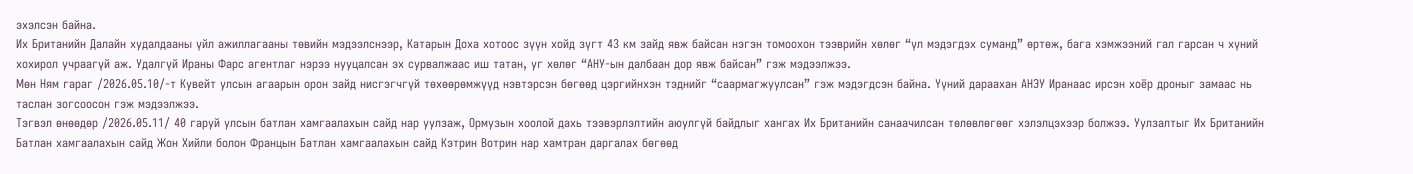эхэлсэн байна.
Их Британийн Далайн худалдааны үйл ажиллагааны төвийн мэдээлснээр, Катарын Доха хотоос зүүн хойд зүгт 43 км зайд явж байсан нэгэн томоохон тээврийн хөлөг “үл мэдэгдэх суманд” өртөж, бага хэмжээний гал гарсан ч хүний хохирол учраагүй аж. Удалгүй Ираны Фарс агентлаг нэрээ нууцалсан эх сурвалжаас иш татан, уг хөлөг “АНУ-ын далбаан дор явж байсан” гэж мэдээлжээ.
Мөн Ням гараг /2026.05.10/-т Кувейт улсын агаарын орон зайд нисгэгчгүй төхөөрөмжүүд нэвтэрсэн бөгөөд цэргийнхэн тэднийг “саармагжуулсан” гэж мэдэгдсэн байна. Үүний дараахан АНЭУ Иранаас ирсэн хоёр дроныг замаас нь таслан зогсоосон гэж мэдээлжээ.
Тэгвэл өнөөдөр /2026.05.11/ 40 гаруй улсын батлан хамгаалахын сайд нар уулзаж, Ормузын хоолой дахь тээвэрлэлтийн аюулгүй байдлыг хангах Их Британийн санаачилсан төлөвлөгөөг хэлэлцэхээр болжээ. Уулзалтыг Их Британийн Батлан хамгаалахын сайд Жон Хийли болон Францын Батлан хамгаалахын сайд Кэтрин Вотрин нар хамтран даргалах бөгөөд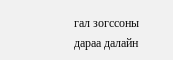гал зогссоны дараа далайн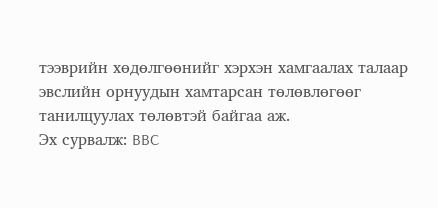тээврийн хөдөлгөөнийг хэрхэн хамгаалах талаар эвслийн орнуудын хамтарсан төлөвлөгөөг танилцуулах төлөвтэй байгаа аж.
Эх сурвалж: BBC